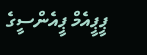ޕީޕީއެމް ޕީއެންސީގެ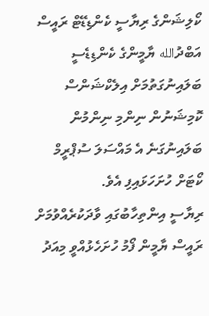ކޯލިޝަންގެ ރިޔާސީ ކެންޑިޑޭޓް ރައީސް އަބްދުالله ޔާމީންގެ ކެންޑިޑެސީ ބަލައިނުގަތުމަށް އިލެކްޝަންސް ކޮމިޝަނުން ނިންމި ނިންމުން ބަލައިނުގަނެ އެ މައްސަލަ ސުޕްރީމް ކޯޓަށް ހުށަހަޅައިފި އެވެ.
ރިޔާސީ އިންތިހާބުގައި ވާދަކުރެއްވުމަށް ރައީސް ޔާމީން ފޯމު ހުށަހެޅުއްވީ މިއަދު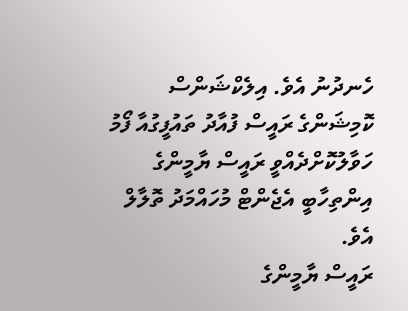ހެނދުނު އެވެ. އިލެކްޝަންސް ކޮމިޝަންގެ ރައީސް ފުއާދު ތައުފީގުއާ ފޯމު ހަވާލުކޮށްދެއްވީ ރައީސް ޔާމީންގެ އިންތިހާބީ އެޖެންޓް މުހައްމަދު ތޮލާލް އެވެ.
ރައީސް ޔާމީންގެ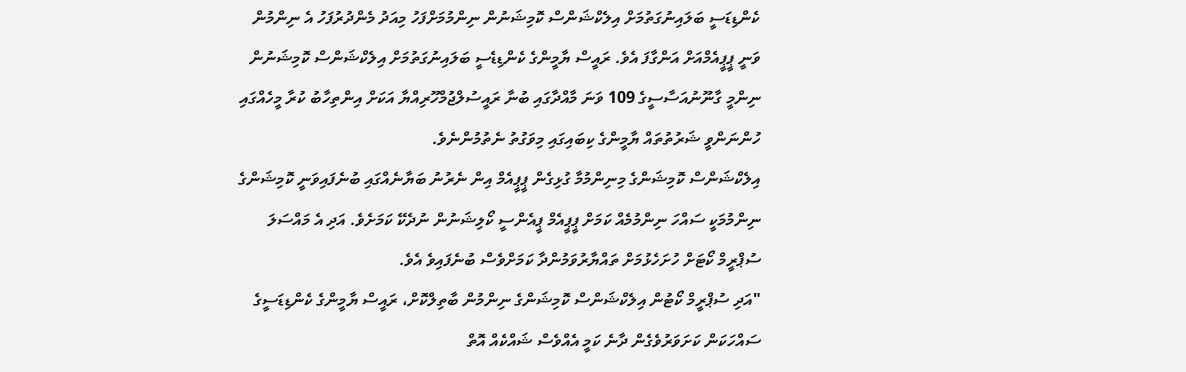ކެންޑިޑަސީ ބަލައިނުގަތުމަށް އިލެކްޝަންސް ކޮމިޝަނުން ނިންމުމަށްފަހު މިއަދު މެންދުރުފަހު އެ ނިންމުން ވަނީ ޕީޕީއެމްއަށް އަންގާފަ އެވެ. ރައީސް ޔާމީންގެ ކެންޑިޑެސީ ބަލައިނުގަތުމަށް އިލެކްޝަންސް ކޮމިޝަނުން ނިންމީ ގާނޫނުއަސާސީގެ 109 ވަނަ މާއްދާގައި ބުނާ ރައީސުލްޖުމްހޫރިއްޔާ އަކަށް އިންތިހާބު ކުރާ މީހެއްގައި ހުންނަންވީ ޝަރުތުތައް ޔާމީންގެ ކިބައިގައި މިވަގުތު ނެތުމުންނެވެ.
އިލެކްޝަންސް ކޮމިޝަންގެ މިނިންމުމާ ގުޅިގެން ޕީޕީއެމް އިން ނެރުނު ބަޔާނެއްގައި ބުނެފައިވަނީ ކޮމިޝަންގެ ނިންމުމަކީ ސައްހަ ނިންމުމެއް ކަމަށް ޕީޕީއެމް ޕީއެންސީ ކޯލިޝަނުން ނުދެކޭ ކަމަށެވެ. އަދި އެ މައްސަލަ ސުޕްރީމް ކޯޓަށް ހުށަހެޅުމަށް ތައްޔާރުވަމުންދާ ކަމަށްވެސް ބުނެފައިވެ އެވެ.
"އަދި ސުޕްރީމް ކޯޓުން އިލެކްޝަންސް ކޮމިޝަންގެ ނިންމުން ބާތިލްކޮށް، ރައީސް ޔާމީންގެ ކެންޑިޑަސީގެ ސައްހަކަން ކަށަވަރުވެގެން ދާނެ ކަމީ އެއްވެސް ޝައްކެއް އޮތް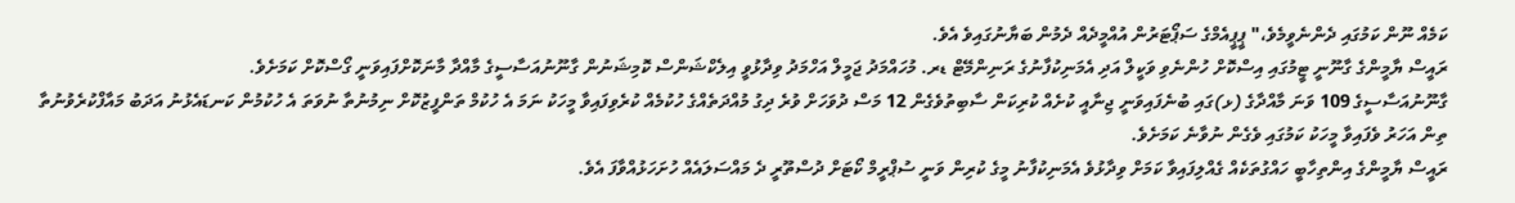ކަމެއް ނޫން ކަމުގައި ދެންނެވީމެވެ،" ޕީޕީއެމްގެ ސަޕޯޓަރުން އުއްމީދެއް ދެމުން ބަޔާނުގައިވެ އެވެ.
ރައީސް ޔާމީންގެ ގާނޫނީ ޓީމުގައި އިސްކޮށް ހުންނެވި ވަކީލް އަދި އެމަނިކުފާނުގެ ރަނިންމޭޓް ޑރ. މުހައްމަދު ޖަމީލް އަހްމަދު ވިދާޅުވީ އިލެކްޝަންސް ކޮމިޝަނުން ގާނޫނުއަސާސީގެ މާއްދާ މާނަކޮށްފައިވަނީ ގޯސްކޮށް ކަމަށެވެ.
ގާނޫނުއަސާސީގެ 109 ވަނަ މާއްދާގެ (ޅ)ގައި ބުނެފައިވަނީ ޖިނާއީ ކުށެއް ކުރިކަން ސާބިތުވެގެން 12 މަސް ދުވަހަށް ވުރެ ދިގު މުއްދަތެއްގެ ހުކުމެއް ކުރެވިފައިވާ މީހަކު ނަމަ އެ ހުކުމް ތަންފީޒުކޮށް ނިމުނުތާ ނުވަތަ އެ ހުކުމުން ކަނޑައެޅުނު އަދަބު މައާފްކުރެވުނުތާ ތިން އަހަރު ވެފައިވާ މީހަކު ކަމުގައި ވެގެން ނުވާނެ ކަމަށެވެ.
ރައީސް ޔާމީންގެ އިންތިހާބީ ހައްގުތަކެއް ގެއްލިފައިވާ ކަމަށް ވިދާޅުވެ އެމަނިކުފާނު މީގެ ކުރިން ވަނީ ސުޕްރީމް ކޯޓަށް ދުސްތޫރީ ދެ މައްސަލައެއް ހުށަހަޅުއްވާފަ އެވެ.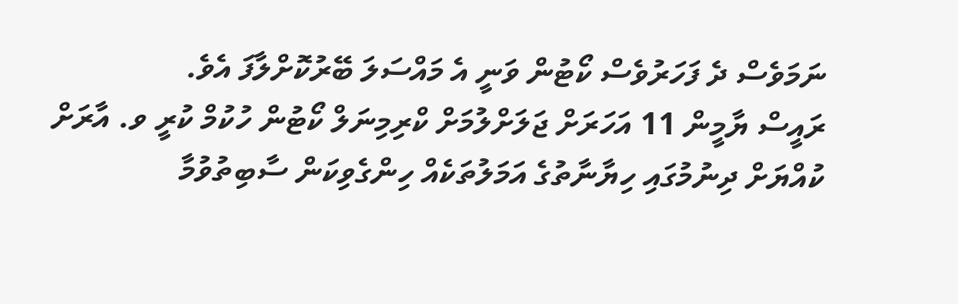ނަމަވެސް ދެ ފަހަރުވެސް ކޯޓުން ވަނީ އެ މައްސަލަ ބޭރުކޮށްލާފަ އެވެ.
ރައީސް ޔާމީން 11 އަހަރަށް ޖަލަށްލުމަށް ކްރިމިނަލް ކޯޓުން ހުކުމް ކުރީ ވ. އާރަށް ކުއްޔަށް ދިނުމުގައި ހިޔާނާތުގެ އަމަލުތަކެއް ހިންގެވިކަން ސާބިތުވުމާ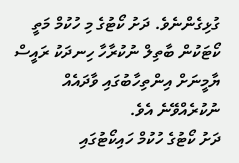ގުޅިގެންނެވެ. ދަށު ކޯޓުގެ މި ހުކުމް މަތީ ކޯޓަކުން ބާތިލް ނުކުރާހާ ހިނދަކު ރައީސް ޔާމީނަށް އިންތިހާބުގައި ވާދައެއް ނުކުރެއްވޭނެ އެވެ.
ދަށު ކޯޓުގެ ހުކުމް ހައިކޯޓުގައި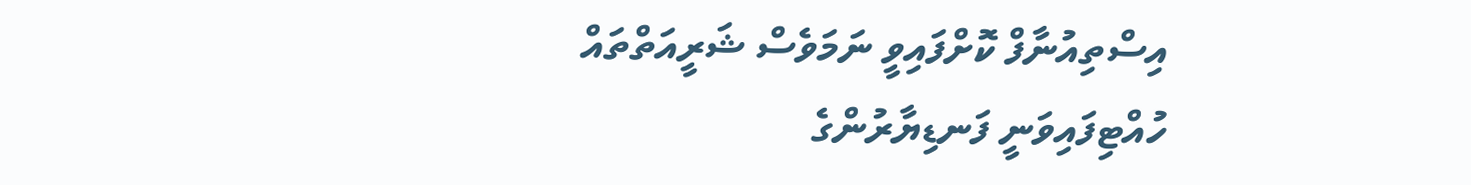އިސްތިއުނާފް ކޮށްފައިވީ ނަމަވެސް ޝަރީއަތްތައް ހުއްޓިފައިވަނީ ފަނޑިޔާރުންގެ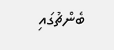ބެންޗުގައި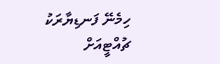ހިމެނޭ ފަނޑިޔާރަކު ޗުއްޓީއަށް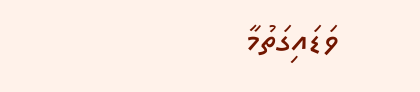ވަޑައިގަތުމާ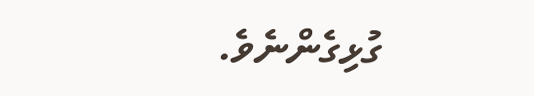ގުޅިގެންނެވެ.